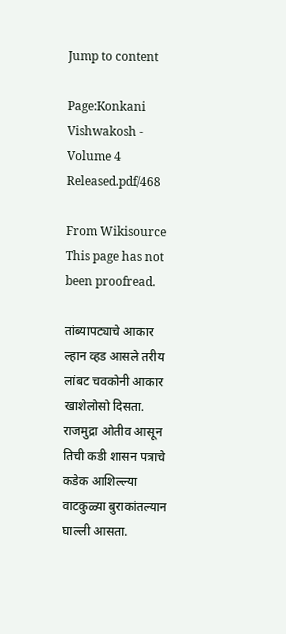Jump to content

Page:Konkani Vishwakosh - Volume 4 Released.pdf/468

From Wikisource
This page has not been proofread.

तांब्यापट्याचे आकार ल्हान व्हड आसले तरीय लांबट चवकोनी आकार खाशेलोसो दिसता. राजमुद्रा ओतीव आसून तिची कडी शासन पत्राचे कडेक आशिल्ल्या वाटकुळ्या बुराकांतल्यान घाल्ली आसता.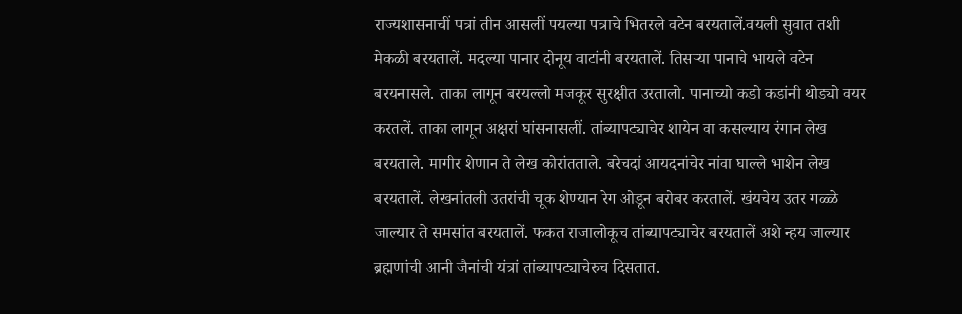राज्यशासनाचीं पत्रां तीन आसलीं पयल्या पत्राचे भितरले वटेन बरयतालें.वयली सुवात तशी मेकळी बरयतालें. मदल्या पानार दोनूय वाटांनी बरयतालें. तिसऱ्या पानाचे भायले वटेन बरयनासले. ताका लागून बरयल्लो मजकूर सुरक्षीत उरतालो. पानाच्यो कडो कडांनी थोड्यो वयर करतलें. ताका लागून अक्षरां घांसनासलीं. तांब्यापट्याचेर शायेन वा कसल्याय रंगान लेख बरयताले. मागीर शेणान ते लेख कोरांतताले. बरेचदां आयदनांचेर नांवा घाल्ले भाशेन लेख बरयतालें. लेखनांतली उतरांची चूक शेण्यान रेग ओडून बरोबर करतालें. खंयचेय उतर गळ्ळे जाल्यार ते समसांत बरयतालें. फकत राजालोकूच तांब्यापट्याचेर बरयतालें अशे न्हय जाल्यार ब्रह्मणांची आनी जैनांची यंत्रां तांब्यापट्याचेरुच दिसतात.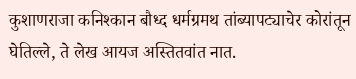कुशाणराजा कनिश्कान बौध्द धर्मग्रमथ तांब्यापट्याचेर कोरांतून घेतिल्ले, ते लेख आयज अस्तितवांत नात.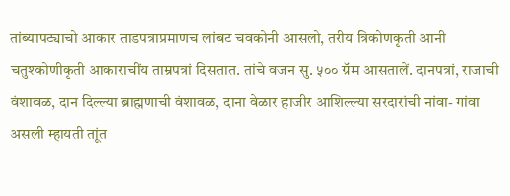तांब्यापट्याचो आकार ताडपत्राप्रमाणच लांबट चवकोनी आसलो, तरीय त्रिकोणकृती आनी चतुश्कोणीकृती आकाराचींय ताम्रपत्रां दिसतात. तांचे वजन सु. ५०० ग्रॅम आसतालें. दानपत्रां, राजाची वंशावळ, दान दिल्ल्या ब्राह्मणाची वंशावळ, दाना वेळार हाजीर आशिल्ल्या सरदारांची नांवा- गांवा असली म्हायती ताूंत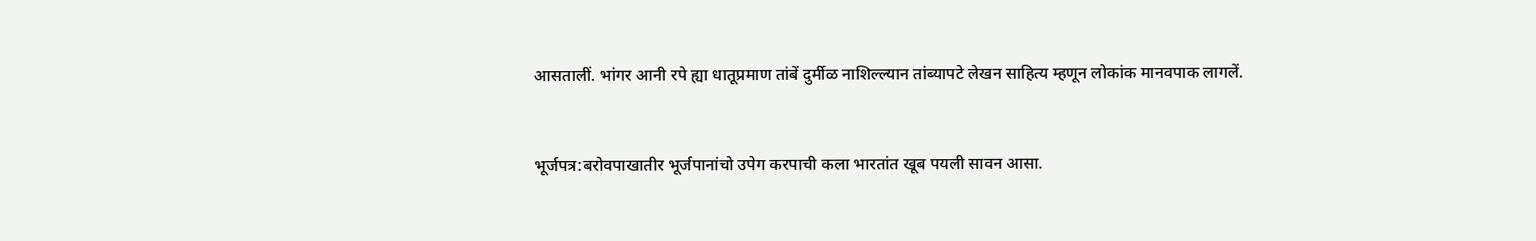आसतालीं. भांगर आनी रपे ह्या धातूप्रमाण तांबें दुर्मीळ नाशिल्ल्यान तांब्यापटे लेखन साहित्य म्हणून लोकांक मानवपाक लागलें.


भूर्जपत्र:बरोवपाखातीर भूर्जपानांचो उपेग करपाची कला भारतांत खूब पयली सावन आसा.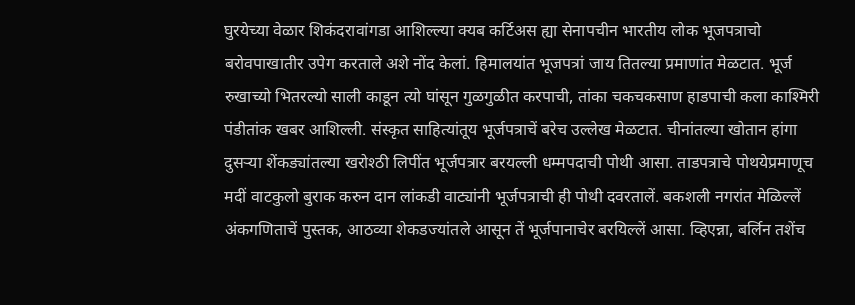घुरयेच्या वेळार शिकंदरावांगडा आशिल्ल्या क्यब कर्टिअस ह्या सेनापचीन भारतीय लोक भूजपत्राचो बरोवपाखातीर उपेग करताले अशे नोंद केलां. हिमालयांत भूजपत्रां जाय तितल्या प्रमाणांत मेळटात. भूर्ज रुखाच्यो भितरल्यो साली काडून त्यो घांसून गुळगुळीत करपाची, तांका चकचकसाण हाडपाची कला काश्मिरी पंडीतांक खबर आशिल्ली. संस्कृत साहित्यांतूय भूर्जपत्राचें बरेच उल्लेख मेळटात. चीनांतल्या खोतान हांगा दुसऱ्या शेंकड्यांतल्या खरोश्ठी लिपींत भूर्जपत्रार बरयल्ली धम्मपदाची पोथी आसा. ताडपत्राचे पोथयेप्रमाणूच मदीं वाटकुलो बुराक करुन दान लांकडी वाट्यांनी भूर्जपत्राची ही पोथी दवरतालें. बकशली नगरांत मेळिल्लें अंकगणिताचें पुस्तक, आठव्या शेकडज्यांतले आसून तें भूर्जपानाचेर बरयिल्लें आसा. व्हिएन्ना, बर्लिन तशेंच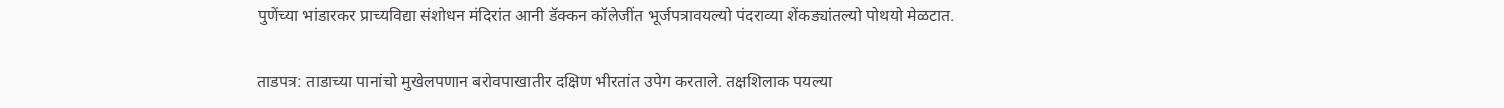पुणेंच्या भांडारकर प्राच्यविद्या संशोधन मंदिरांत आनी डॅक्कन कॉलेजींत भूर्जपत्रावयल्यो पंदराव्या शेंकड्यांतल्यो पोथयो मेळटात.

ताडपत्र: ताडाच्या पानांचो मुखेलपणान बरोवपाखातीर दक्षिण भीरतांत उपेग करताले. तक्षशिलाक पयल्या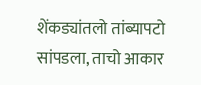शेंकड्यांतलो तांब्यापटो सांपडला, ताचो आकार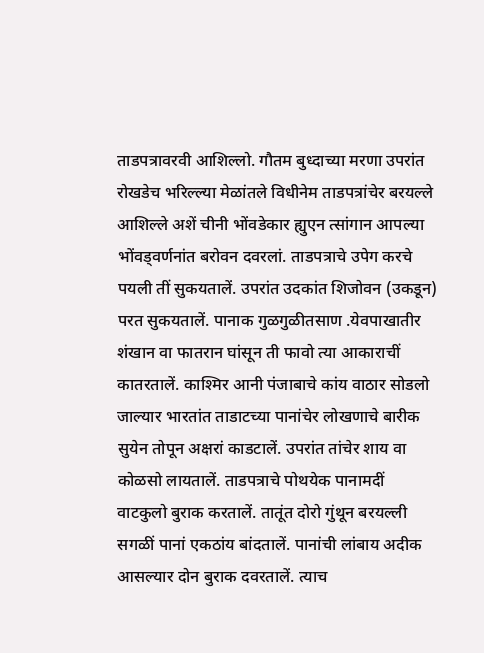ताडपत्रावरवी आशिल्लो. गौतम बुध्दाच्या मरणा उपरांत रोखडेच भरिल्ल्या मेळांतले विधीनेम ताडपत्रांचेर बरयल्ले आशिल्ले अशें चीनी भोंवडेकार ह्युएन त्सांगान आपल्या भोंवड्वर्णनांत बरोवन दवरलां. ताडपत्राचे उपेग करचे पयली तीं सुकयतालें. उपरांत उदकांत शिजोवन (उकडून) परत सुकयतालें. पानाक गुळगुळीतसाण .येवपाखातीर शंखान वा फातरान घांसून ती फावो त्या आकाराचीं कातरतालें. काश्मिर आनी पंजाबाचे कांय वाठार सोडलो जाल्यार भारतांत ताडाटच्या पानांचेर लोखणाचे बारीक सुयेन तोपून अक्षरां काडटालें. उपरांत तांचेर शाय वा कोळसो लायतालें. ताडपत्राचे पोथयेक पानामदीं वाटकुलो बुराक करतालें. तातूंत दोरो गुंथून बरयल्ली सगळीं पानां एकठांय बांदतालें. पानांची लांबाय अदीक आसल्यार दोन बुराक दवरतालें. त्याच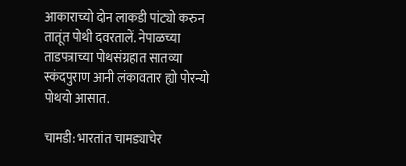आकाराच्यो दोन लाकडी पांट्यो करुन तातूंत पोथी दवरतालें. नेपाळच्या ताडपत्राच्या पोथसंग्रहात सातव्या स्कंदपुराण आनी लंकावतार ह्यो पोरन्यो पोथयो आसात.

चामडी: भारतांत चामड्याचेर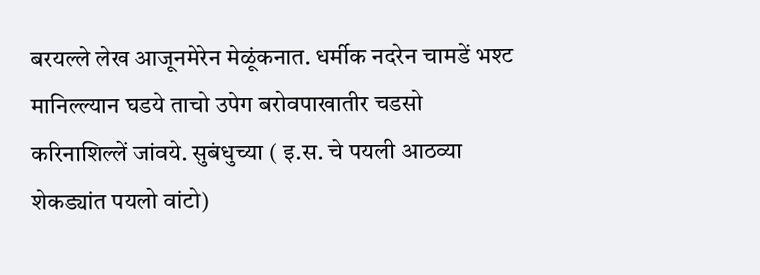बरयल्ले लेख आजूनमेरेन मेळूंकनात. धर्मीक नदरेन चामडें भश्ट मानिल्ल्यान घडये ताचो उपेग बरोवपाखातीर चडसो करिनाशिल्लें जांवये. सुबंधुच्या ( इ.स. चे पयली आठव्या शेकड्यांत पयलो वांटो)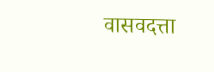वासवदत्ता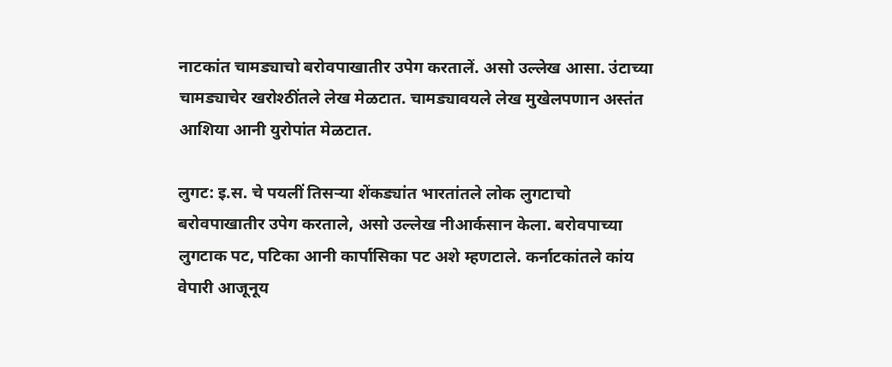नाटकांत चामड्याचो बरोवपाखातीर उपेग करतालें. असो उल्लेख आसा. उंटाच्या चामड्याचेर खरोश्ठींतले लेख मेळटात. चामड्यावयले लेख मुखेलपणान अस्तंत आशिया आनी युरोपांत मेळटात.

लुगट: इ.स. चे पयलीं तिसऱ्या शेंकड्यांत भारतांतले लोक लुगटाचो बरोवपाखातीर उपेग करताले, असो उल्लेख नीआर्कसान केला. बरोवपाच्या लुगटाक पट, पटिका आनी कार्पासिका पट अशे म्हणटाले. कर्नाटकांतले कांय वेपारी आजूनूय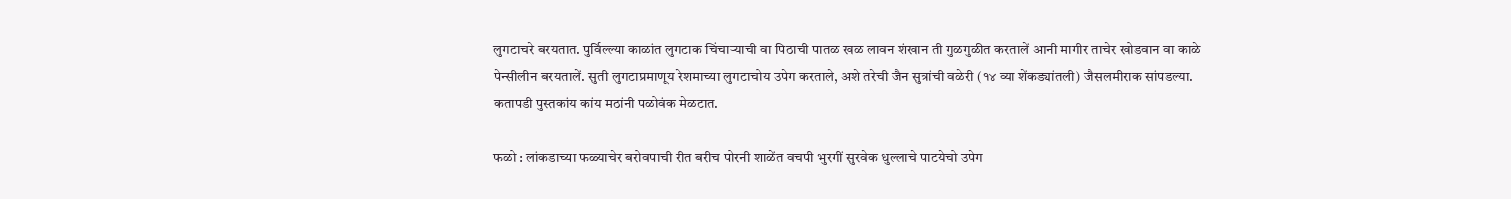लुगटाचरे बरयतात. पुर्विल्ल्या काळांत लुगटाक चिंचाऱ्याची वा पिठाची पातळ खळ लावन शंखान ती गुळगुळीत करतालें आनी मागीर ताचेर खोडवान वा काळे पेन्सीलीन बरयतालें. सुती लुगटाप्रमाणूय रेशमाच्या लुगटाचोय उपेग करताले, अशे तरेची जैन सुत्रांची वळेरी (१४ व्या शेंकड्यांतली) जैसलमीराक सांपडल्या. कतापडी पुस्तकांय कांय मठांनी पळोवंक मेळटात.

फळो : लांकडाच्या फळ्याचेर बरोवपाची रीत बरीच पोरनी शाळेंत वचपी भुरगीं सुरवेक धुल्लाचे पाटयेचो उपेग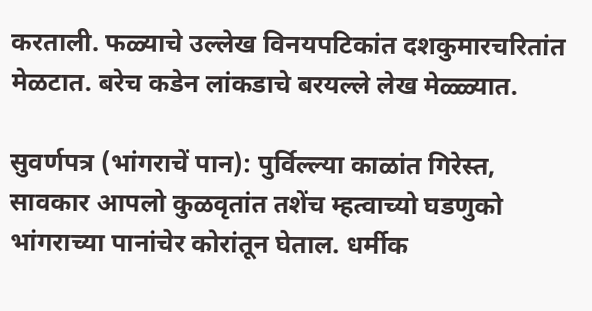करताली. फळ्याचे उल्लेख विनयपटिकांत दशकुमारचरितांत मेळटात. बरेच कडेन लांकडाचे बरयल्ले लेख मेळ्ळ्यात.

सुवर्णपत्र (भांगराचें पान): पुर्विल्ल्या काळांत गिरेस्त, सावकार आपलो कुळवृतांत तशेंच म्हत्वाच्यो घडणुको भांगराच्या पानांचेर कोरांतून घेताल. धर्मीक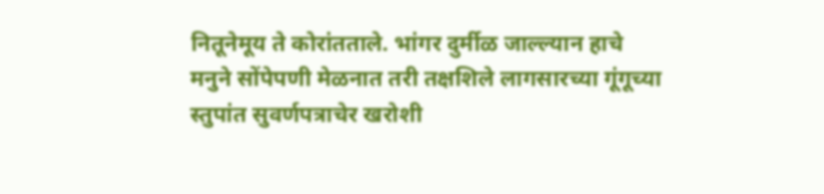नितूनेमूय ते कोरांतताले. भांगर दुर्मीळ जाल्ल्यान हाचे मनुने सोंपेपणी मेळनात तरी तक्षशिले लागसारच्या गूंगूच्या स्तुपांत सुवर्णपत्राचेर खरोशी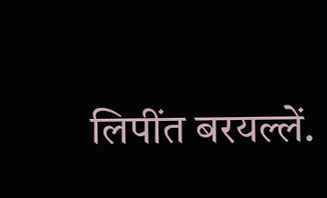लिपींत बरयल्लें.